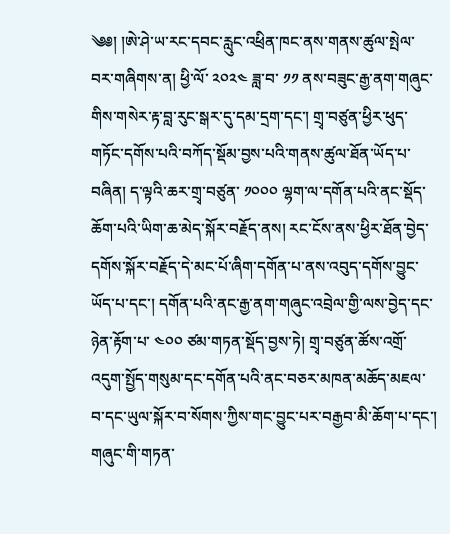༄༅། །ཨེ་ཤེ་ཡ་རང་དབང་རླུང་འཕྲིན་ཁང་ནས་གནས་ཚུལ་སྤེལ་བར་གཞིགས་ན། ཕྱི་ལོ་ ༢༠༢༤ ཟླ་བ་ ༡༡ ནས་བཟུང་རྒྱ་ནག་གཞུང་གིས་གསེར་རྟ་བླ་རུང་སྒར་དུ་དམ་དྲག་དང་། གྲྭ་བཙུན་ཕྱིར་ཕུད་གཏོང་དགོས་པའི་བཀོད་སྡོམ་བྱས་པའི་གནས་ཚུལ་ཐོན་ཡོད་པ་བཞིན། ད་ལྟའི་ཆར་གྲྭ་བཙུན་ ༡༠༠༠ ལྷག་ལ་དགོན་པའི་ནང་སྡོད་ཆོག་པའི་ཡིག་ཆ་མེད་སྐོར་བརྗོད་ནས། རང་ངོས་ནས་ཕྱིར་ཐོན་བྱེད་དགོས་སྐོར་བརྗོད་དེ་མང་པོ་ཞིག་དགོན་པ་ནས་འབུད་དགོས་བྱུང་ཡོད་པ་དང་། དགོན་པའི་ནང་རྒྱ་ནག་གཞུང་འབྲེལ་གྱི་ལས་བྱེད་དང་ཉེན་རྟོག་པ་ ༤༠༠ ཙམ་གཏན་སྡོད་བྱས་ཏེ། གྲྭ་བཙུན་ཚོས་འགྲོ་འདུག་སྤྱོད་གསུམ་དང་དགོན་པའི་ནང་བཅར་མཁན་མཆོད་མཇལ་བ་དང་ཡུལ་སྐོར་བ་སོགས་ཀྱིས་གང་བྱུང་པར་བརྒྱབ་མི་ཆོག་པ་དང་། གཞུང་གི་གཏན་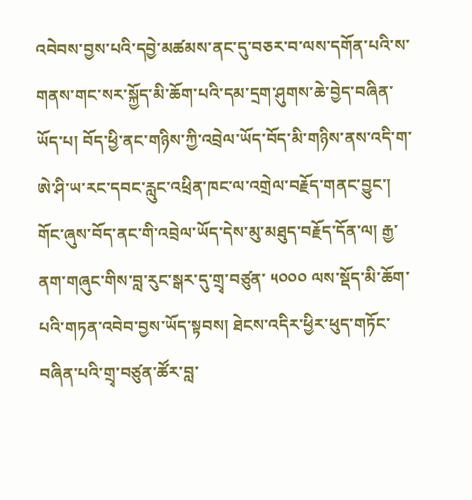འབེབས་བྱས་པའི་དབྱེ་མཚམས་ནང་དུ་བཅར་བ་ལས་དགོན་པའི་ས་གནས་གང་སར་སྐྱོད་མི་ཆོག་པའི་དམ་དྲག་ཤུགས་ཆེ་བྱེད་བཞིན་ཡོད་པ། བོད་ཕྱི་ནང་གཉིས་ཀྱི་འབྲེལ་ཡོད་བོད་མི་གཉིས་ནས་འདི་ག་ཨེ་ཤི་ཡ་རང་དབང་རླུང་འཕྲིན་ཁང་ལ་འགྲེལ་བརྗོད་གནང་བྱུང་།
གོང་ཞུས་བོད་ནང་གི་འབྲེལ་ཡོད་དེས་མུ་མཐུད་བརྗོད་དོན་ལ། རྒྱ་ནག་གཞུང་གིས་བླ་རུང་སྒར་དུ་གྲྭ་བཙུན་ ༥༠༠༠ ལས་སྡོད་མི་ཆོག་པའི་གཏན་འབེབ་བྱས་ཡོད་སྟབས། ཐེངས་འདིར་ཕྱིར་ཕུད་གཏོང་བཞིན་པའི་གྲྭ་བཙུན་ཚོར་བླ་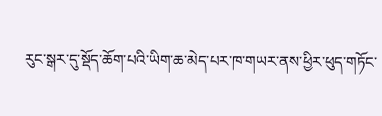རུང་སྒར་དུ་སྡོད་ཆོག་པའི་ཡིག་ཆ་མེད་པར་ཁ་གཡར་ནས་ཕྱིར་ཕུད་གཏོང་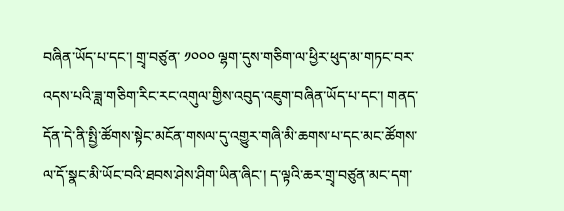བཞིན་ཡོད་པ་དང་། གྲྭ་བཙུན་ ༡༠༠༠ ལྷག་དུས་གཅིག་ལ་ཕྱིར་ཕུད་མ་གཏང་བར་འདས་པའི་ཟླ་གཅིག་རིང་རང་འགུལ་གྱིས་འབུད་འཇུག་བཞིན་ཡོད་པ་དང་། གནད་དོན་དེ་ནི་སྤྱི་ཚོགས་སྟེང་མངོན་གསལ་དུ་འགྱུར་གཞི་མི་ཆགས་པ་དང་མང་ཚོགས་ལ་དོ་སྣང་མི་ཡོང་བའི་ཐབས་ཤེས་ཤིག་ཡིན་ཞིང་། ད་ལྟའི་ཆར་གྲྭ་བཙུན་མང་དག་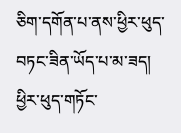ཅིག་དགོན་པ་ནས་ཕྱིར་ཕུད་བཏང་ཟིན་ཡོད་པ་མ་ཟད། ཕྱིར་ཕུད་གཏོང་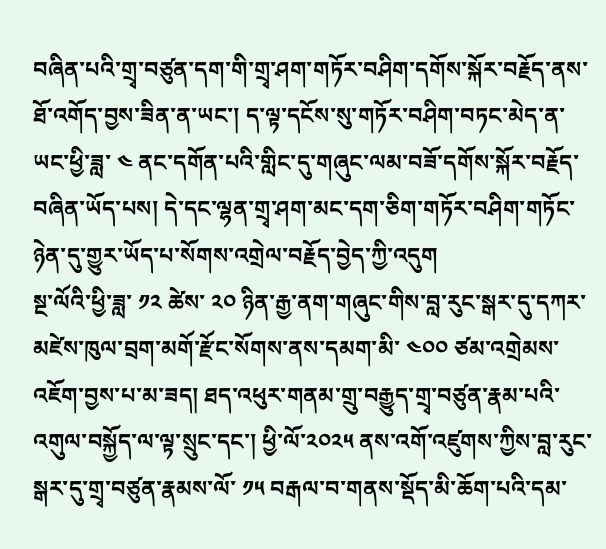བཞིན་པའི་གྲྭ་བཙུན་དག་གི་གྲྭ་ཤག་གཏོར་བཤིག་དགོས་སྐོར་བརྗོད་ནས་ཐོ་འགོད་བྱས་ཟིན་ན་ཡང་། ད་ལྟ་དངོས་སུ་གཏོར་བཤིག་བཏང་མེད་ན་ཡང་ཕྱི་ཟླ་ ༤ ནང་དགོན་པའི་གླིང་དུ་གཞུང་ལམ་བཟོ་དགོས་སྐོར་བརྗོད་བཞིན་ཡོད་པས། དེ་དང་ལྷན་གྲྭ་ཤག་མང་དག་ཅིག་གཏོར་བཤིག་གཏོང་ཉེན་དུ་གྱུར་ཡོད་པ་སོགས་འགྲེལ་བརྗོད་བྱེད་ཀྱི་འདུག
སྔ་ལོའི་ཕྱི་ཟླ་ ༡༢ ཚེས་ ༢༠ ཉིན་རྒྱ་ནག་གཞུང་གིས་བླ་རུང་སྒར་དུ་དཀར་མཛེས་ཁུལ་བྲག་མགོ་རྫོང་སོགས་ནས་དམག་མི་ ༤༠༠ ཙམ་འགྲེམས་འཇོག་བྱས་པ་མ་ཟད། ཐད་འཕུར་གནམ་གྲུ་བརྒྱུད་གྲྭ་བཙུན་རྣམ་པའི་འགུལ་བསྐྱོད་ལ་ལྟ་སྲུང་དང་། ཕྱི་ལོ་༢༠༢༥ ནས་འགོ་འཛུགས་ཀྱིས་བླ་རུང་སྒར་དུ་གྲྭ་བཙུན་རྣམས་ལོ་ ༡༥ བརྒལ་བ་གནས་སྡོད་མི་ཆོག་པའི་དམ་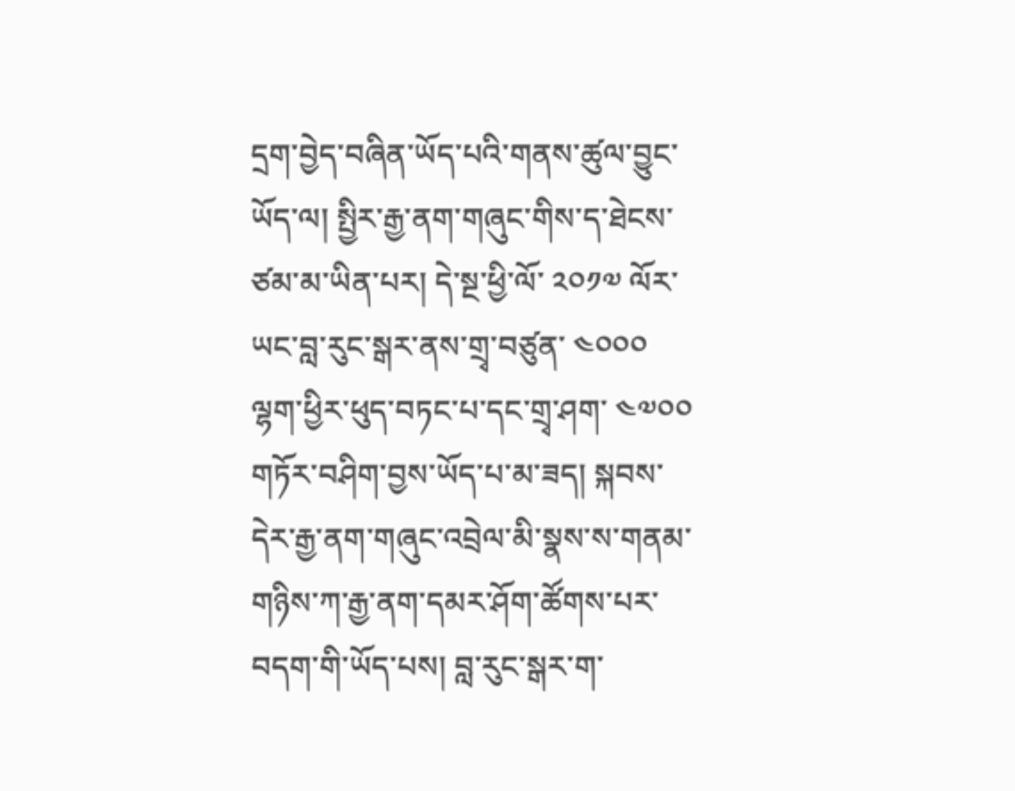དྲག་བྱེད་བཞིན་ཡོད་པའི་གནས་ཚུལ་བྱུང་ཡོད་ལ། སྤྱིར་རྒྱ་ནག་གཞུང་གིས་ད་ཐེངས་ཙམ་མ་ཡིན་པར། དེ་སྔ་ཕྱི་ལོ་ ༢༠༡༧ ལོར་ཡང་བླ་རུང་སྒར་ནས་གྲྭ་བཙུན་ ༤༠༠༠ ལྷག་ཕྱིར་ཕུད་བཏང་པ་དང་གྲྭ་ཤག་ ༤༧༠༠ གཏོར་བཤིག་བྱས་ཡོད་པ་མ་ཟད། སྐབས་དེར་རྒྱ་ནག་གཞུང་འབྲེལ་མི་སྣས་ས་གནམ་གཉིས་ཀ་རྒྱ་ནག་དམར་ཤོག་ཚོགས་པར་བདག་གི་ཡོད་པས། བླ་རུང་སྒར་ག་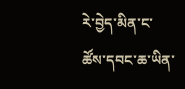རེ་བྱེད་མིན་ང་ཚོས་དབང་ཆ་ཡིན་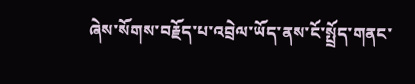ཞེས་སོགས་བརྗོད་པ་འབྲེལ་ཡོད་ནས་ངོ་སྤྲོད་གནང་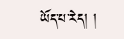ཡོད་པ་རེད། །